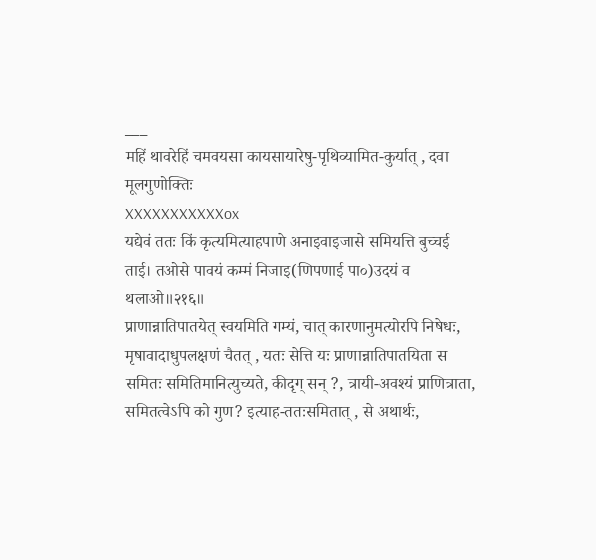___
महिं थावरेहिं चमवयसा कायसायारेषु-पृथिव्यामित-कुर्यात् , दवा
मूलगुणोक्तिः
XXXXXXXXXXXox
यद्येवं ततः किं कृत्यमित्याहपाणे अनाइवाइजासे समियत्ति बुच्चई ताई। तओसे पावयं कम्मं निजाइ(णिपणाई पा०)उदयं व थलाओ॥२१६॥
प्राणान्नातिपातयेत् स्वयमिति गम्यं, चात् कारणानुमत्योरपि निषेधः, मृषावादाधुपलक्षणं चैतत् , यतः सेत्ति यः प्राणान्नातिपातयिता स समितः समितिमानित्युच्यते, कीदृग् सन् ?, त्रायी-अवश्यं प्राणित्राता, समितत्वेऽपि को गुण? इत्याह-ततःसमितात् , से अथार्थः,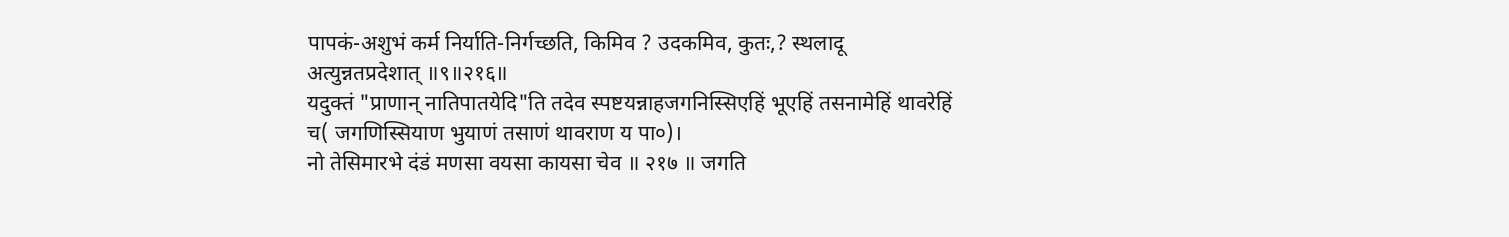पापकं-अशुभं कर्म निर्याति-निर्गच्छति, किमिव ? उदकमिव, कुतः,? स्थलादू अत्युन्नतप्रदेशात् ॥९॥२१६॥
यदुक्तं "प्राणान् नातिपातयेदि"ति तदेव स्पष्टयन्नाहजगनिस्सिएहिं भूएहिं तसनामेहिं थावरेहिं च( जगणिस्सियाण भुयाणं तसाणं थावराण य पा०)।
नो तेसिमारभे दंडं मणसा वयसा कायसा चेव ॥ २१७ ॥ जगति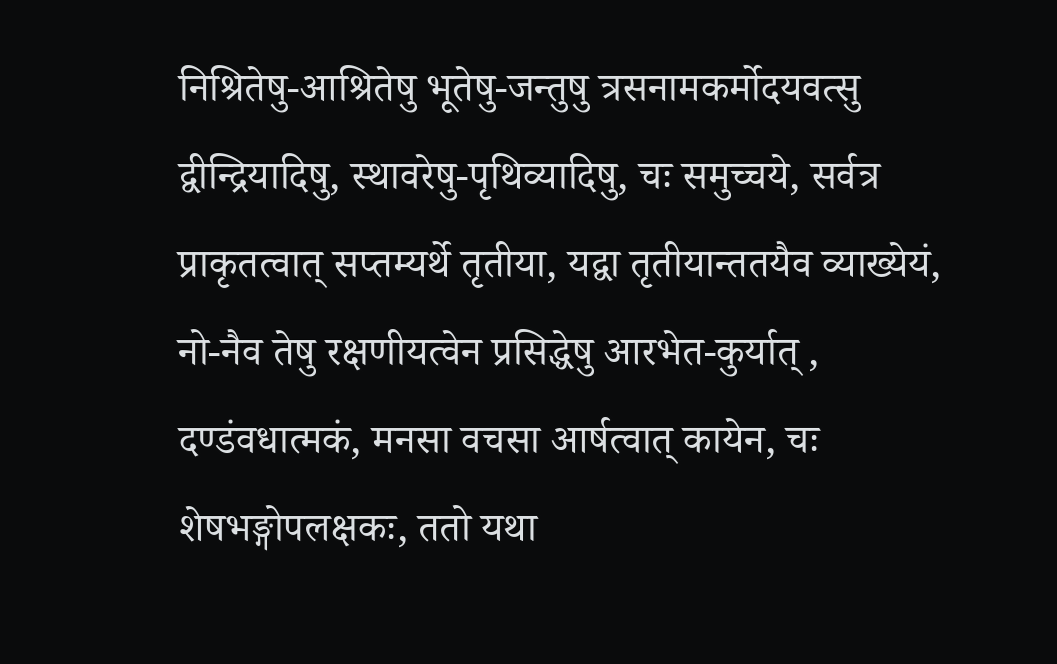निश्रितेषु-आश्रितेषु भूतेषु-जन्तुषु त्रसनामकर्मोदयवत्सु द्वीन्द्रियादिषु, स्थावरेषु-पृथिव्यादिषु, चः समुच्चये, सर्वत्र प्राकृतत्वात् सप्तम्यर्थे तृतीया, यद्वा तृतीयान्ततयैव व्याख्येयं, नो-नैव तेषु रक्षणीयत्वेन प्रसिद्धेषु आरभेत-कुर्यात् , दण्डंवधात्मकं, मनसा वचसा आर्षत्वात् कायेन, चः शेषभङ्गोपलक्षकः, ततो यथा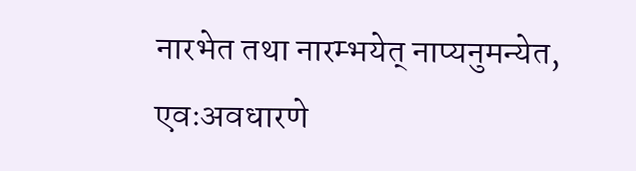नारभेत तथा नारम्भयेत् नाप्यनुमन्येत, एवःअवधारणे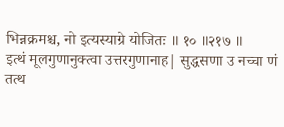भिन्नक्रमश्च, नो इत्यस्याग्रे योजितः ॥ १० ॥२१७ ॥
इत्थं मूलगुणानुक्त्वा उत्तरगुणानाह| सुद्धसणा उ नच्चा णं तत्थ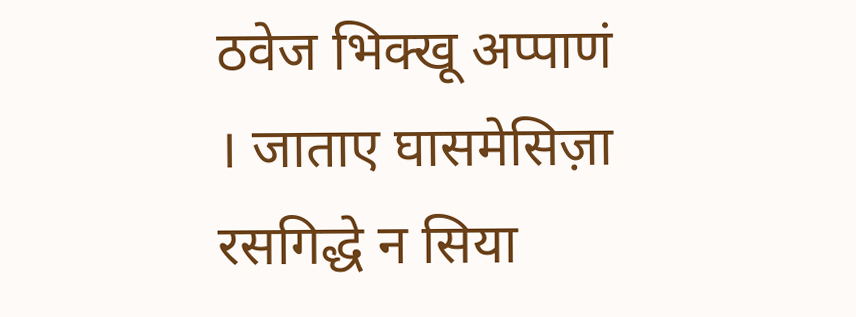ठवेज भिक्खू अप्पाणं । जाताए घासमेसिज़ा रसगिद्धे न सिया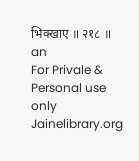भिक्खाए ॥ २१८ ॥
an
For Privale & Personal use only
Jainelibrary.org